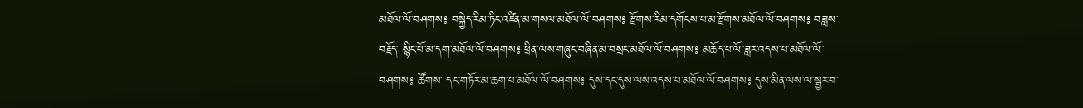མཐོལ་ལོ་བཤགས༔ བསྐྱེད་རིམ་ཏིང་འཛིན་མ་གསལ་མཐོལ་ལོ་བཤགས༔ རྫོགས་རིམ་དགོངས་པ་མ་རྫོགས་མཐོལ་ལོ་བཤགས༔ བཟླས་བརྗོད་ སྙིང་པོ་མ་དག་མཐོལ་ལོ་བཤགས༔ ཕྲིན་ལས་གཞུང་བཞིན་མ་བསྲང་མཐོལ་ལོ་བཤགས༔ མཆོད་པ་ལོ་ཟླར་འདས་པ་མཐོལ་ལོ་བཤགས༔ ཚོགས་ དང་གཏོར་མ་ཆག་པ་མཐོལ་ལོ་བཤགས༔ དུས་དང་དུས་ལས་འདས་པ་མཐོལ་ལོ་བཤགས༔ དུས་མིན་ལས་ལ་སྦྱར་བ་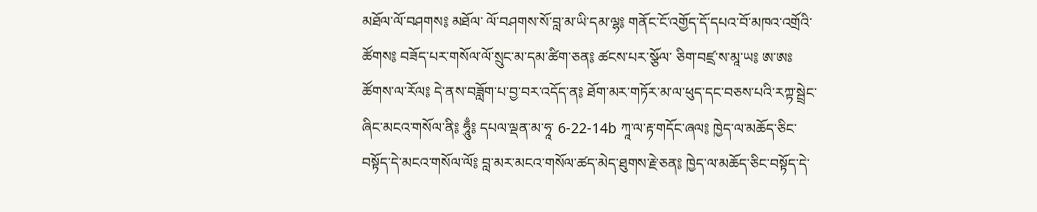མཐོལ་ལོ་བཤགས༔ མཐོལ་ ལོ་བཤགས་སོ་བླ་མ་ཡི་དམ་ལྷ༔ གནོང་ངོ་འགྱོད་དོ་དཔའ་བོ་མཁའ་འགྲོའི་ཚོགས༔ བཟོད་པར་གསོལ་ལོ་སྲུང་མ་དམ་ཚིག་ཅན༔ ཚངས་པར་སྩོལ་ ཅིག་བཛྲ་ས་མཱ་ཡ༔ ཨ་ཨཿ ཚོགས་ལ་རོལ༔ དེ་ནས་བཟློག་པ་བྱ་བར་འདོད་ན༔ ཐོག་མར་གཏོར་མ་ལ་ཕུད་དང་བཅས་པའི་རཀྟ་སྦྲེང་ཞིང་མངའ་གསོལ་ནི༔ ཧཱུྃ༔ དཔལ་ལྡན་མ་ཧཱ་ 6-22-14b ཀཱ་ལ་རྟ་གདོང་ཞལ༔ ཁྱེད་ལ་མཆོད་ཅིང་བསྟོད་དེ་མངའ་གསོལ་ལོ༔ བླ་མར་མངའ་གསོལ་ཚད་མེད་ཐུགས་རྗེ་ཅན༔ ཁྱེད་ལ་མཆོད་ཅིང་བསྟོད་དེ་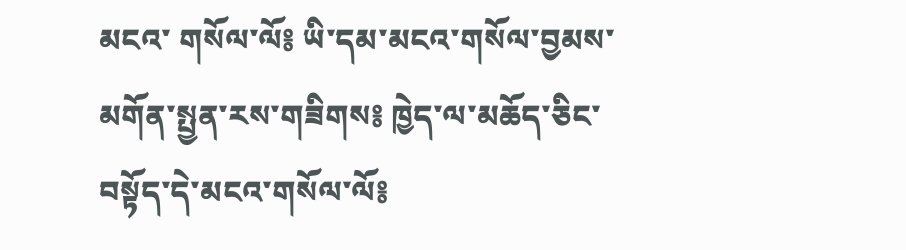མངའ་ གསོལ་ལོ༔ ཡི་དམ་མངའ་གསོལ་བྱམས་མགོན་སྤྱན་རས་གཟིགས༔ ཁྱེད་ལ་མཆོད་ཅིང་བསྟོད་དེ་མངའ་གསོལ་ལོ༔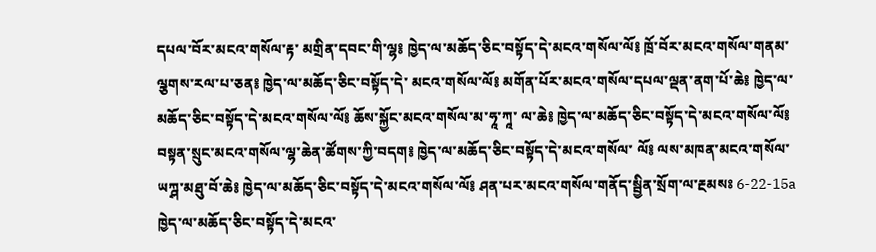དཔལ་བོར་མངའ་གསོལ་རྟ་ མགྲིན་དབང་གི་ལྷ༔ ཁྱེད་ལ་མཆོད་ཅིང་བསྟོད་དེ་མངའ་གསོལ་ལོ༔ ཁྲོ་བོར་མངའ་གསོལ་གནམ་ལྕགས་རལ་པ་ཅན༔ ཁྱེད་ལ་མཆོད་ཅིང་བསྟོད་དེ་ མངའ་གསོལ་ལོ༔ མགོན་པོར་མངའ་གསོལ་དཔལ་ལྡན་ནག་པོ་ཆེ༔ ཁྱེད་ལ་མཆོད་ཅིང་བསྟོད་དེ་མངའ་གསོལ་ལོ༔ ཆོས་སྐྱོང་མངའ་གསོལ་མ་ཧཱ་ཀཱ་ ལ་ཆེ༔ ཁྱེད་ལ་མཆོད་ཅིང་བསྟོད་དེ་མངའ་གསོལ་ལོ༔ བསྟན་སྲུང་མངའ་གསོལ་ལྷ་ཆེན་ཚོགས་ཀྱི་བདག༔ ཁྱེད་ལ་མཆོད་ཅིང་བསྟོད་དེ་མངའ་གསོལ་ ལོ༔ ལས་མཁན་མངའ་གསོལ་ཡཀྴ་མཐུ་བོ་ཆེ༔ ཁྱེད་ལ་མཆོད་ཅིང་བསྟོད་དེ་མངའ་གསོལ་ལོ༔ ཤན་པར་མངའ་གསོལ་གནོད་སྦྱིན་སྲོག་ལ་རྔམསཿ 6-22-15a ཁྱེད་ལ་མཆོད་ཅིང་བསྟོད་དེ་མངའ་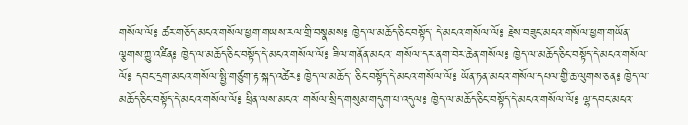གསོལ་ལོ༔ ཚར་གཅོད་མངའ་གསོལ་ཕྱག་གཡས་རལ་གྲི་བསྣམས༔ ཁྱེད་ལ་མཆོད་ཅིང་བསྟོད་ དེ་མངའ་གསོལ་ལོ༔ རྗེས་བཟུང་མངའ་གསོལ་ཕྱག་གཡོན་ལྕགས་ཀྱུ་འཛིན༔ ཁྱེད་ལ་མཆོད་ཅིང་བསྟོད་དེ་མངའ་གསོལ་ལོ༔ ཟིལ་གནོན་མངའ་ གསོལ་དར་ནག་བེར་ཆེན་གསོལ༔ ཁྱེད་ལ་མཆོད་ཅིང་བསྟོད་དེ་མངའ་གསོལ་ལོ༔ དབང་དྲག་མངའ་གསོལ་སྤྱི་གཙུག་རྟ་སྐད་འཚེར༔ ཁྱེད་ལ་མཆོད་ ཅིང་བསྟོད་དེ་མངའ་གསོལ་ལོ༔ ཡོན་ཏན་མངའ་གསོལ་དཔལ་གྱི་ཆ་ལུགས་ཅན༔ ཁྱེད་ལ་མཆོད་ཅིང་བསྟོད་དེ་མངའ་གསོལ་ལོ༔ ཕྲིན་ལས་མངའ་ གསོལ་སྲིད་གསུམ་གདུག་པ་འདུལ༔ ཁྱེད་ལ་མཆོད་ཅིང་བསྟོད་དེ་མངའ་གསོལ་ལོ༔ ལྷ་དབང་མངའ་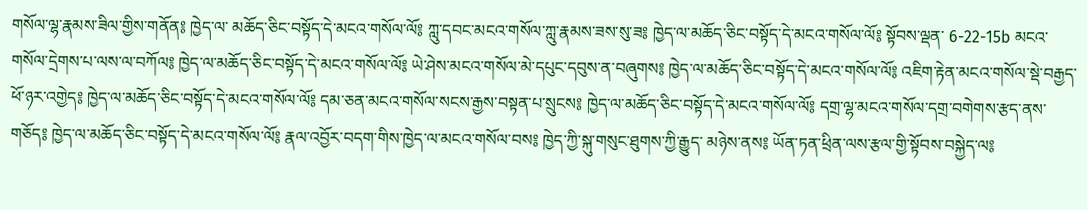གསོལ་ལྷ་རྣམས་ཟིལ་གྱིས་གནོན༔ ཁྱེད་ལ་ མཆོད་ཅིང་བསྟོད་དེ་མངའ་གསོལ་ལོ༔ ཀླུ་དབང་མངའ་གསོལ་ཀླུ་རྣམས་ཟས་སུ་ཟ༔ ཁྱེད་ལ་མཆོད་ཅིང་བསྟོད་དེ་མངའ་གསོལ་ལོ༔ སྟོབས་ལྡན་ 6-22-15b མངའ་གསོལ་དྲེགས་པ་ལས་ལ་བཀོལ༔ ཁྱེད་ལ་མཆོད་ཅིང་བསྟོད་དེ་མངའ་གསོལ་ལོ༔ ཡེ་ཤེས་མངའ་གསོལ་མེ་དཔུང་དབུས་ན་བཞུགས༔ ཁྱེད་ལ་མཆོད་ཅིང་བསྟོད་དེ་མངའ་གསོལ་ལོ༔ འཇིག་རྟེན་མངའ་གསོལ་སྡེ་བརྒྱད་ཕོ་ཉར་འགྱེད༔ ཁྱེད་ལ་མཆོད་ཅིང་བསྟོད་དེ་མངའ་གསོལ་ལོ༔ དམ་ཅན་མངའ་གསོལ་སངས་རྒྱས་བསྟན་པ་སྲུངས༔ ཁྱེད་ལ་མཆོད་ཅིང་བསྟོད་དེ་མངའ་གསོལ་ལོ༔ དགྲ་ལྷ་མངའ་གསོལ་དགྲ་བགེགས་རྩད་ནས་ གཅོད༔ ཁྱེད་ལ་མཆོད་ཅིང་བསྟོད་དེ་མངའ་གསོལ་ལོ༔ རྣལ་འབྱོར་བདག་གིས་ཁྱེད་ལ་མངའ་གསོལ་བས༔ ཁྱེད་ཀྱི་སྐུ་གསུང་ཐུགས་ཀྱི་རྒྱུད་ མཉེས་ནས༔ ཡོན་ཏན་ཕྲིན་ལས་རྩལ་གྱི་སྟོབས་བསྐྱེད་ལ༔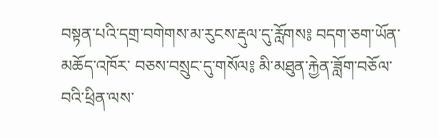བསྟན་པའི་དགྲ་བགེགས་མ་རུངས་རྡུལ་དུ་རློགས༔ བདག་ཅག་ཡོན་མཆོད་འཁོར་ བཅས་བསྲུང་དུ་གསོལ༔ མི་མཐུན་རྐྱེན་ཟློག་བཅོལ་བའི་ཕྲིན་ལས་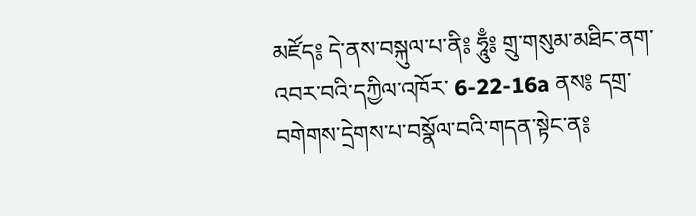མཛོད༔ དེ་ནས་བསྐུལ་པ་ནི༔ ཧཱུྃ༔ གྲུ་གསུམ་མཐིང་ནག་འབར་བའི་དཀྱིལ་འཁོར་ 6-22-16a ནས༔ དགྲ་བགེགས་དྲེགས་པ་བསྣོལ་བའི་གདན་སྟེང་ན༔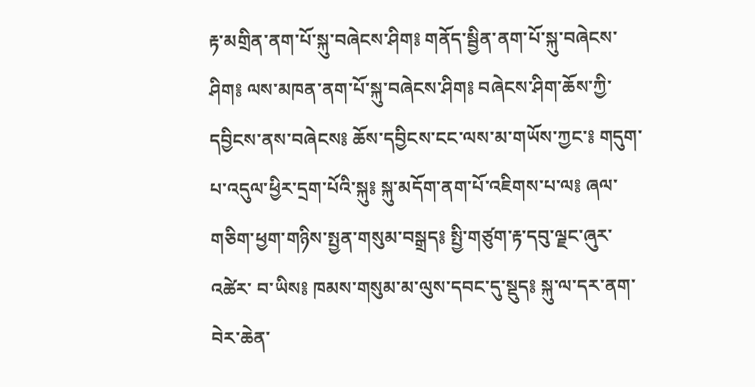རྟ་མགྲིན་ནག་པོ་སྐུ་བཞེངས་ཤིག༔ གནོད་སྦྱིན་ནག་པོ་སྐུ་བཞེངས་ ཤིག༔ ལས་མཁན་ནག་པོ་སྐུ་བཞེངས་ཤིག༔ བཞེངས་ཤིག་ཆོས་ཀྱི་དབྱིངས་ནས་བཞེངས༔ ཆོས་དབྱིངས་ངང་ལས་མ་གཡོས་ཀྱང་༔ གདུག་ པ་འདུལ་ཕྱིར་དྲག་པོའི་སྐུ༔ སྐུ་མདོག་ནག་པོ་འཇིགས་པ་ལ༔ ཞལ་གཅིག་ཕྱག་གཉིས་སྤྱན་གསུམ་བསྒྲད༔ སྤྱི་གཙུག་རྟ་དབུ་ལྗང་ཞུར་འཚེར་ བ་ཡིས༔ ཁམས་གསུམ་མ་ལུས་དབང་དུ་སྡུད༔ སྐུ་ལ་དར་ནག་བེར་ཆེན་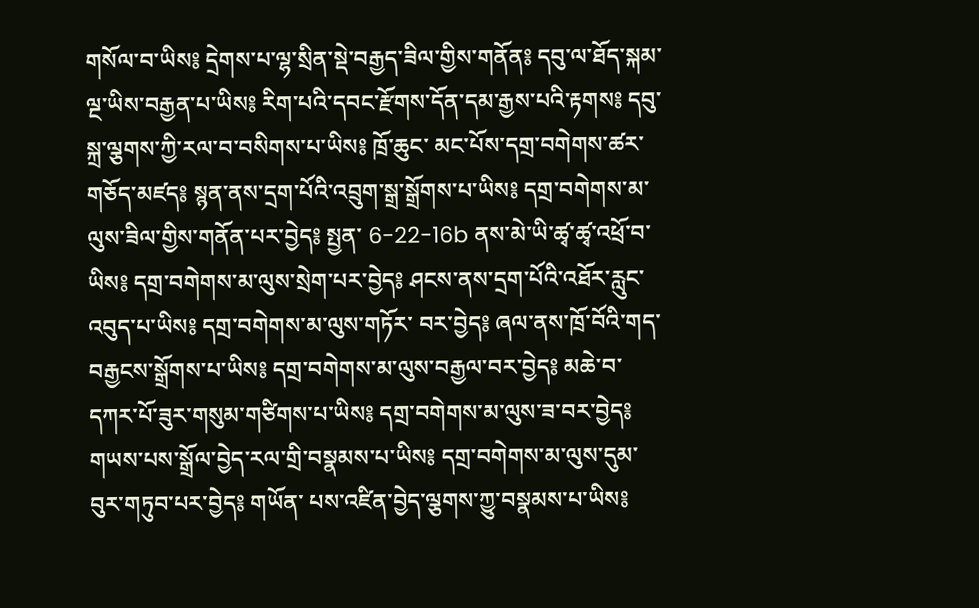གསོལ་བ་ཡིས༔ དྲེགས་པ་ལྷ་སྲིན་སྡེ་བརྒྱད་ཟིལ་གྱིས་གནོན༔ དབུ་ལ་ཐོད་སྐམ་ལྔ་ཡིས་བརྒྱན་པ་ཡིས༔ རིག་པའི་དབང་རྫོགས་དོན་དམ་རྒྱས་པའི་རྟགས༔ དབུ་སྐྲ་ལྕགས་ཀྱི་རལ་བ་བསིགས་པ་ཡིས༔ ཁྲོ་ཆུང་ མང་པོས་དགྲ་བགེགས་ཚར་གཅོད་མཛད༔ སྙན་ནས་དྲག་པོའི་འབྲུག་སྒྲ་སྒྲོགས་པ་ཡིས༔ དགྲ་བགེགས་མ་ལུས་ཟིལ་གྱིས་གནོན་པར་བྱེད༔ སྤྱན་ 6-22-16b ནས་མེ་ཡི་ཚྭ་ཚྭ་འཕྲོ་བ་ཡིས༔ དགྲ་བགེགས་མ་ལུས་སྲེག་པར་བྱེད༔ ཤངས་ནས་དྲག་པོའི་འཐོར་རླུང་འབུད་པ་ཡིས༔ དགྲ་བགེགས་མ་ལུས་གཏོར་ བར་བྱེད༔ ཞལ་ནས་ཁྲོ་བོའི་གད་བརྒྱངས་སྒྲོགས་པ་ཡིས༔ དགྲ་བགེགས་མ་ལུས་བརྒྱལ་བར་བྱེད༔ མཆེ་བ་དཀར་པོ་ཟུར་གསུམ་གཙིགས་པ་ཡིས༔ དགྲ་བགེགས་མ་ལུས་ཟ་བར་བྱེད༔ གཡས་པས་སྒྲོལ་བྱེད་རལ་གྲི་བསྣམས་པ་ཡིས༔ དགྲ་བགེགས་མ་ལུས་དུམ་བུར་གཏུབ་པར་བྱེད༔ གཡོན་ པས་འཛིན་བྱེད་ལྕགས་ཀྱུ་བསྣམས་པ་ཡིས༔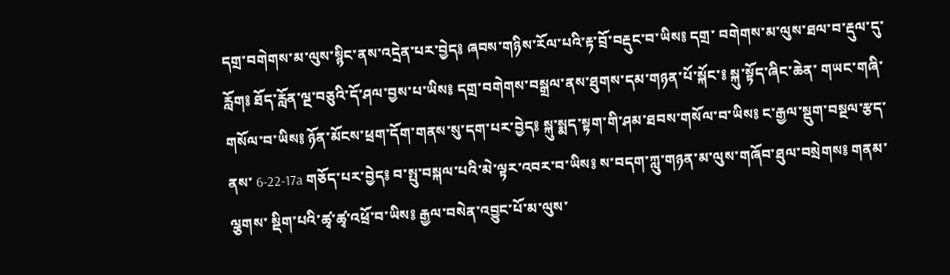དགྲ་བགེགས་མ་ལུས་སྙིང་ནས་འདྲེན་པར་བྱེད༔ ཞབས་གཉིས་རོལ་པའི་རྟ་བྲོ་བརྡུང་བ་ཡིས༔ དགྲ་ བགེགས་མ་ལུས་ཐལ་བ་རྡུལ་དུ་རློག༔ ཐོད་རློན་ལྔ་བཅུའི་དོ་ཤལ་བྱས་པ་ཡིས༔ དགྲ་བགེགས་བསྒྲལ་ནས་ཐུགས་དམ་གཉན་པོ་སྐོང་༔ སྐུ་སྟོད་ཞིང་ཆེན་ གཡང་གཞི་གསོལ་བ་ཡིས༔ ཉོན་མོངས་ཕྲག་དོག་གནས་སུ་དག་པར་བྱེད༔ སྐུ་སྨད་སྟག་གི་ཤམ་ཐབས་གསོལ་བ་ཡིས༔ ང་རྒྱལ་སྡུག་བསྔལ་རྩད་ནས་ 6-22-17a གཅོད་པར་བྱེད༔ བ་སྤུ་བསྐལ་པའི་མེ་ལྟར་འབར་བ་ཡིས༔ ས་བདག་ཀླུ་གཉན་མ་ལུས་གཞོབ་ཐུལ་བསྲེགས༔ གནམ་ལྕགས་ སྡིག་པའི་ཚྭ་ཚྭ་འཕྲོ་བ་ཡིས༔ རྒྱལ་བསེན་འབྱུང་པོ་མ་ལུས་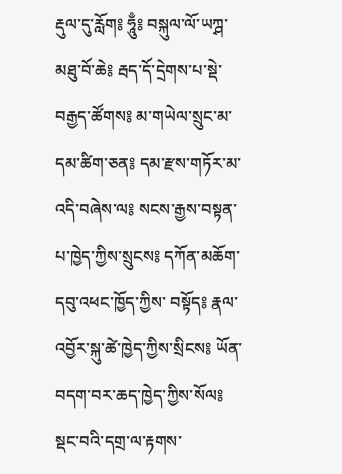རྡུལ་དུ་རློག༔ ཧཱུྃ༔ བསྐུལ་ལོ་ཡཀྴ་མཐུ་བོ་ཆེ༔ རྦད་དོ་དྲེགས་པ་སྡེ་བརྒྱད་ཚོགས༔ མ་གཡེལ་སྲུང་མ་དམ་ཚིག་ཅན༔ དམ་རྫས་གཏོར་མ་འདི་བཞེས་ལ༔ སངས་རྒྱས་བསྟན་པ་ཁྱེད་ཀྱིས་སྲུངས༔ དཀོན་མཆོག་དབུ་འཕང་ཁྱོད་ཀྱིས་ བསྟོད༔ རྣལ་འབྱོར་སྐུ་ཚེ་ཁྱེད་ཀྱིས་སྲིངས༔ ཡོན་བདག་བར་ཆད་ཁྱེད་ཀྱིས་སོལ༔ སྡང་བའི་དགྲ་ལ་རྟགས་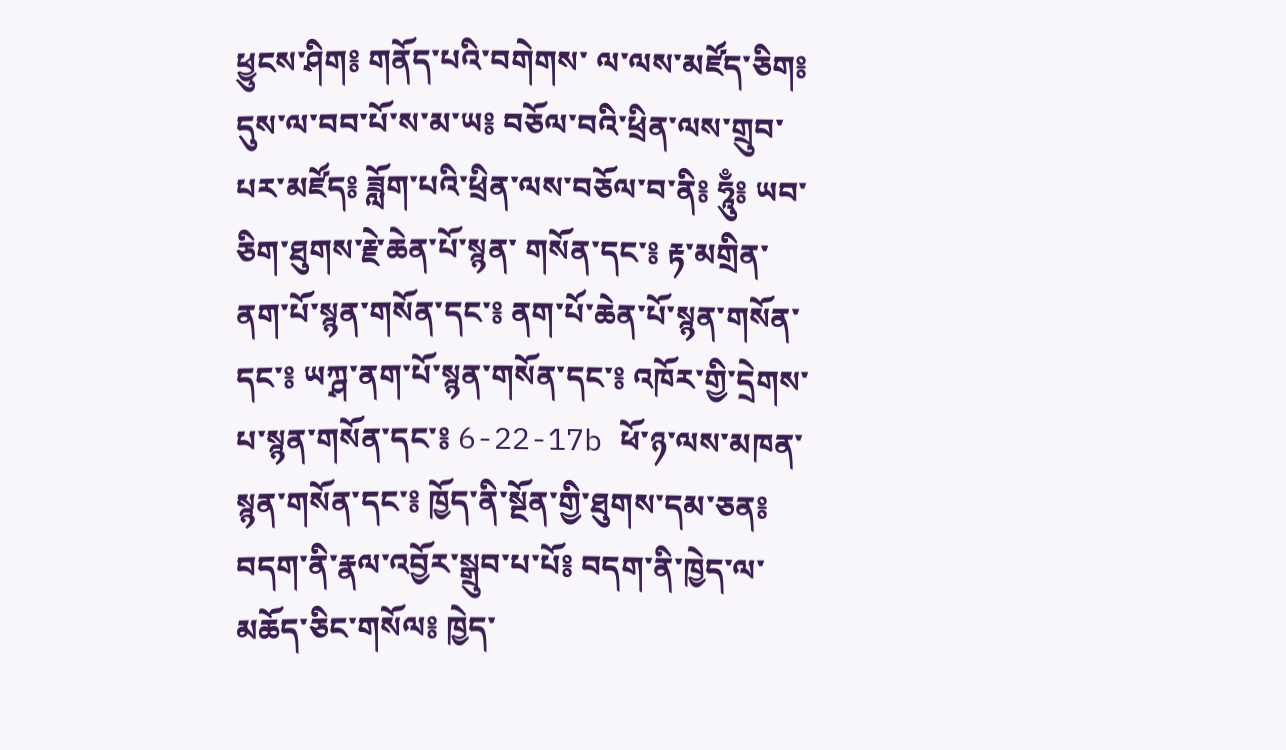ཕྱུངས་ཤིག༔ གནོད་པའི་བགེགས་ ལ་ལས་མཛོད་ཅིག༔ དུས་ལ་བབ་པོ་ས་མ་ཡ༔ བཅོལ་བའི་ཕྲིན་ལས་གྲུབ་པར་མཛོད༔ ཟློག་པའི་ཕྲིན་ལས་བཅོལ་བ་ནི༔ ཧཱུྃ༔ ཡབ་ཅིག་ཐུགས་རྗེ་ཆེན་པོ་སྙན་ གསོན་དང་༔ རྟ་མགྲིན་ནག་པོ་སྙན་གསོན་དང་༔ ནག་པོ་ཆེན་པོ་སྙན་གསོན་དང་༔ ཡཀྴ་ནག་པོ་སྙན་གསོན་དང་༔ འཁོར་གྱི་དྲེགས་པ་སྙན་གསོན་དང་༔ 6-22-17b ཕོ་ཉ་ལས་མཁན་སྙན་གསོན་དང་༔ ཁྱོད་ནི་སྔོན་གྱི་ཐུགས་དམ་ཅན༔ བདག་ནི་རྣལ་འབྱོར་སྒྲུབ་པ་པོ༔ བདག་ནི་ཁྱེད་ལ་མཆོད་ཅིང་གསོལ༔ ཁྱེད་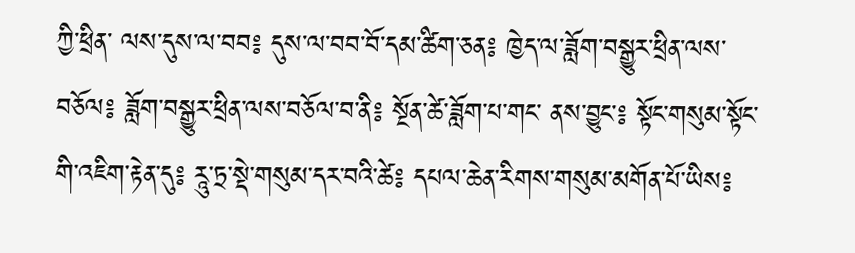ཀྱི་ཕྲིན་ ལས་དུས་ལ་བབ༔ དུས་ལ་བབ་བོ་དམ་ཚིག་ཅན༔ ཁྱེད་ལ་ཟློག་བསྒྱུར་ཕྲིན་ལས་བཅོལ༔ ཟློག་བསྒྱུར་ཕྲིན་ལས་བཅོལ་བ་ནི༔ སྔོན་ཚེ་ཟློག་པ་གང་ ནས་བྱུང་༔ སྟོང་གསུམ་སྟོང་གི་འཇིག་རྟེན་དུ༔ རཱུ་ཏྲ་སྡེ་གསུམ་དར་བའི་ཚེ༔ དཔལ་ཆེན་རིགས་གསུམ་མགོན་པོ་ཡིས༔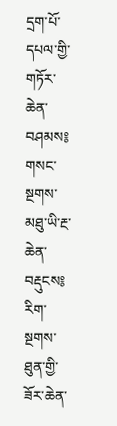དྲག་པོ་དཔལ་གྱི་གཏོར་ ཆེན་བཤམས༔ གསང་སྔགས་མཐུ་ཡི་རྔ་ཆེན་བརྡུངས༔ རིག་སྔགས་ཐུན་གྱི་ཟོར་ཆེན་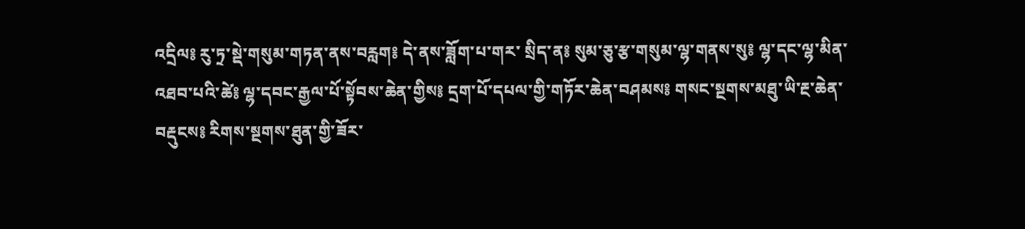འདྲིལ༔ རུ་ཏྲ་སྡེ་གསུམ་གཏན་ནས་བརླག༔ དེ་ནས་ཟློག་པ་གར་ སྲིད་ན༔ སུམ་ཅུ་རྩ་གསུམ་ལྷ་གནས་སུ༔ ལྷ་དང་ལྷ་མིན་འཐབ་པའི་ཚེ༔ ལྷ་དབང་རྒྱལ་པོ་སྟོབས་ཆེན་གྱིས༔ དྲག་པོ་དཔལ་གྱི་གཏོར་ཆེན་བཤམས༔ གསང་སྔགས་མཐུ་ཡི་རྔ་ཆེན་བརྡུངས༔ རིགས་སྔགས་ཐུན་གྱི་ཟོར་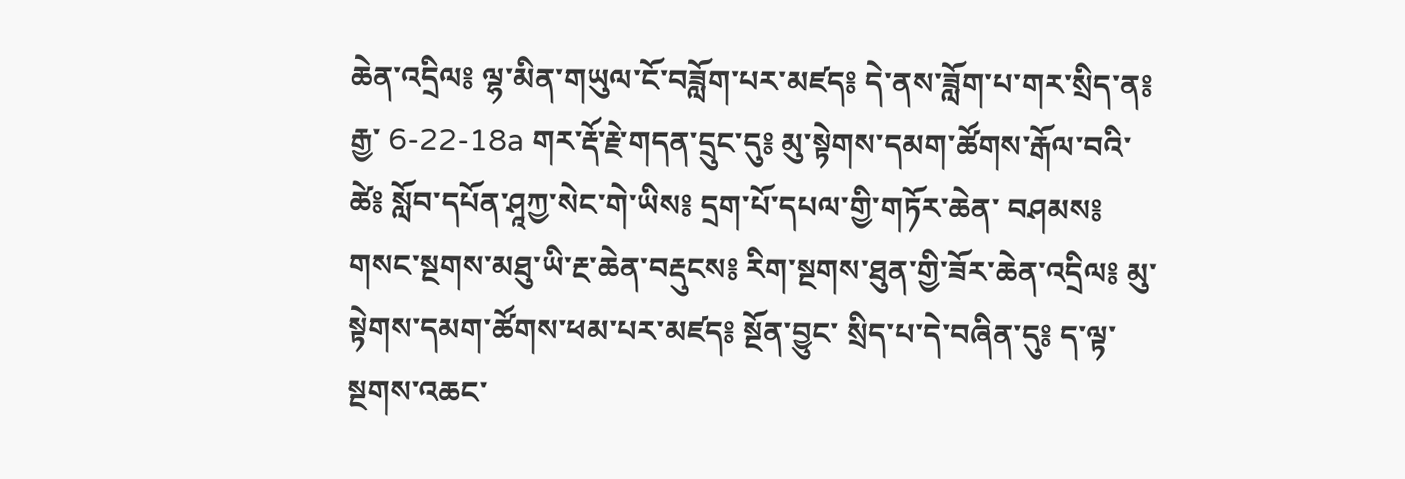ཆེན་འདྲིལ༔ ལྷ་མིན་གཡུལ་ངོ་བཟློག་པར་མཛད༔ དེ་ནས་ཟློག་པ་གར་སྲིད་ན༔ རྒྱ་ 6-22-18a གར་རྡོ་རྗེ་གདན་དྲུང་དུ༔ མུ་སྟེགས་དམག་ཚོགས་རྒོལ་བའི་ཚེ༔ སློབ་དཔོན་ཤཱཀྱ་སེང་གེ་ཡིས༔ དྲག་པོ་དཔལ་གྱི་གཏོར་ཆེན་ བཤམས༔ གསང་སྔགས་མཐུ་ཡི་རྔ་ཆེན་བརྡུངས༔ རིག་སྔགས་ཐུན་གྱི་ཟོར་ཆེན་འདྲིལ༔ མུ་སྟེགས་དམག་ཚོགས་ཕམ་པར་མཛད༔ སྔོན་བྱུང་ སྲིད་པ་དེ་བཞིན་དུ༔ ད་ལྟ་སྔགས་འཆང་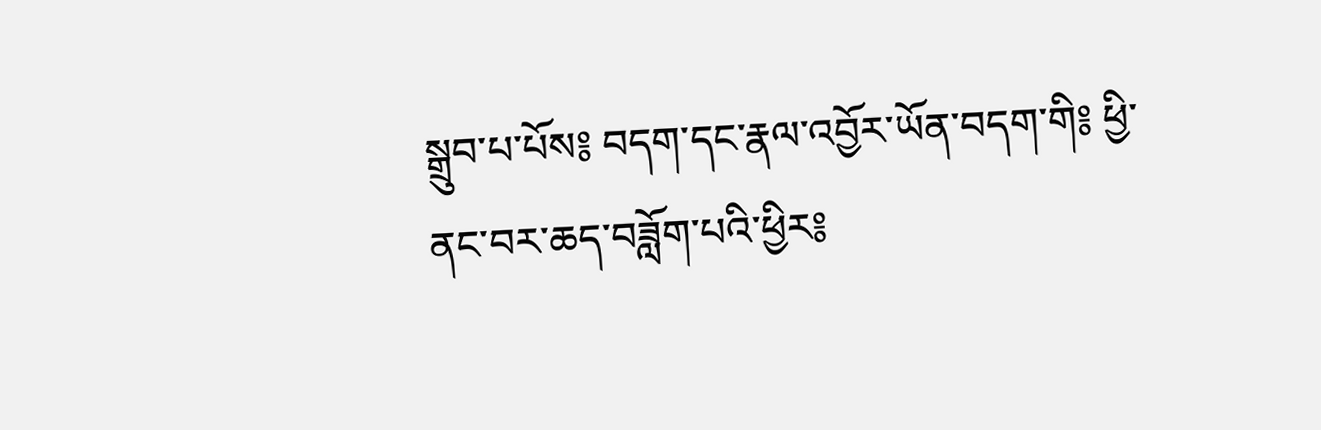སྒྲུབ་པ་པོས༔ བདག་དང་རྣལ་འབྱོར་ཡོན་བདག་གི༔ ཕྱི་ནང་བར་ཆད་བཟློག་པའི་ཕྱིར༔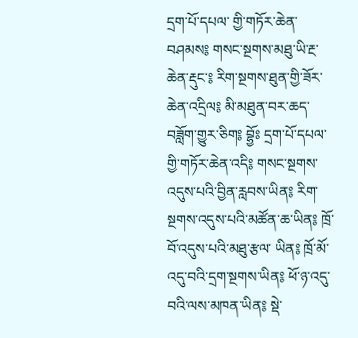དྲག་པོ་དཔལ་ གྱི་གཏོར་ཆེན་བཤམས༔ གསང་སྔགས་མཐུ་ཡི་རྔ་ཆེན་རྡུང་༔ རིག་སྔགས་ཐུན་གྱི་ཟོར་ཆེན་འདྲིལ༔ མི་མཐུན་བར་ཆད་བཟློག་གྱུར་ཅིག༔ བྷྱོཿ དྲག་པོ་དཔལ་གྱི་གཏོར་ཆེན་འདི༔ གསང་སྔགས་འདུས་པའི་བྱིན་རླབས་ཡིན༔ རིག་སྔགས་འདུས་པའི་མཚོན་ཆ་ཡིན༔ ཁྲོ་བོ་འདུས་པའི་མཐུ་རྩལ་ ཡིན༔ ཁྲོ་མོ་འདུ་བའི་དྲག་སྔགས་ཡིན༔ ཕོ་ཉ་འདུ་བའི་ལས་མཁན་ཡིན༔ སྡེ་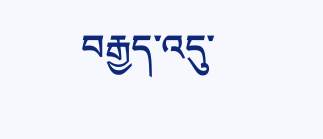བརྒྱད་འདུ་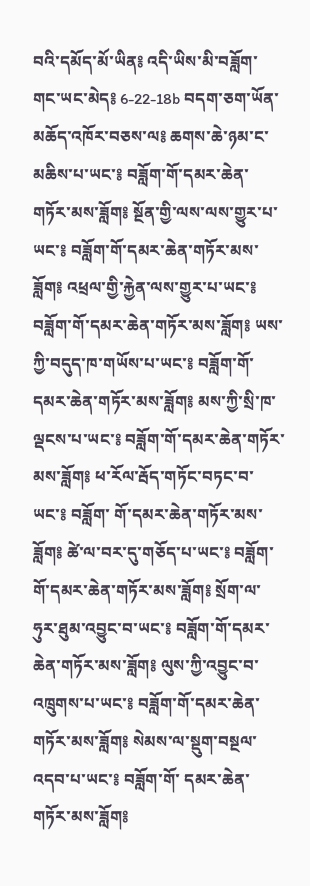བའི་དམོད་མོ་ཡིན༔ འདི་ཡིས་མི་བཟློག་གང་ཡང་མེད༔ 6-22-18b བདག་ཅག་ཡོན་མཆོད་འཁོར་བཅས་ལ༔ ཆགས་ཆེ་ཉམ་ང་མཆིས་པ་ཡང་༔ བཟློག་གོ་དམར་ཆེན་གཏོར་མས་ཟློག༔ སྔོན་གྱི་ལས་ལས་གྱུར་པ་ཡང་༔ བཟློག་གོ་དམར་ཆེན་གཏོར་མས་ཟློག༔ འཕྲལ་གྱི་རྐྱེན་ལས་གྱུར་པ་ཡང་༔ བཟློག་གོ་དམར་ཆེན་གཏོར་མས་ཟློག༔ ཡས་ཀྱི་བདུད་ཁ་གཡོས་པ་ཡང་༔ བཟློག་གོ་དམར་ཆེན་གཏོར་མས་ཟློག༔ མས་ཀྱི་སྲི་ཁ་ལྡངས་པ་ཡང་༔ བཟློག་གོ་དམར་ཆེན་གཏོར་མས་ཟློག༔ ཕ་རོལ་རྦོད་གཏོང་བཏང་བ་ཡང་༔ བཟློག་ གོ་དམར་ཆེན་གཏོར་མས་ཟློག༔ ཚེ་ལ་བར་དུ་གཅོད་པ་ཡང་༔ བཟློག་གོ་དམར་ཆེན་གཏོར་མས་ཟློག༔ སྲོག་ལ་ཧུར་ཐུམ་འབྱུང་བ་ཡང་༔ བཟློག་གོ་དམར་ ཆེན་གཏོར་མས་ཟློག༔ ལུས་ཀྱི་འབྱུང་བ་འཁྲུགས་པ་ཡང་༔ བཟློག་གོ་དམར་ཆེན་གཏོར་མས་ཟློག༔ སེམས་ལ་སྡུག་བསྔལ་འདབ་པ་ཡང་༔ བཟློག་གོ་ དམར་ཆེན་གཏོར་མས་ཟློག༔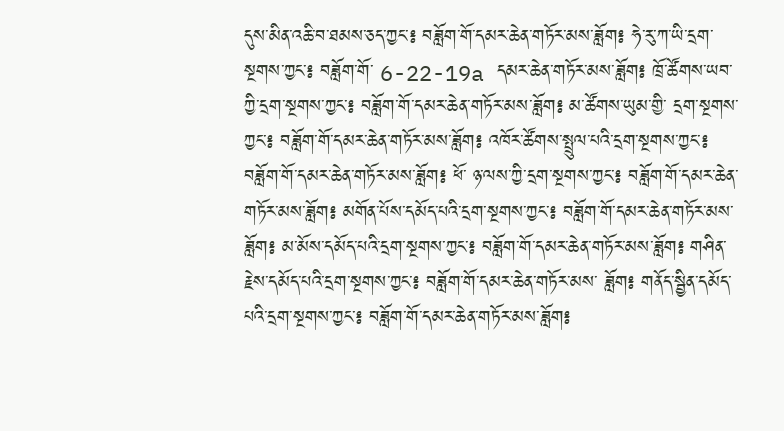དུས་མིན་འཆི་བ་ཐམས་ཅད་ཀྱང་༔ བཟློག་གོ་དམར་ཆེན་གཏོར་མས་ཟློག༔ ཧེ་རུ་ཀ་ཡི་དྲག་སྔགས་ཀྱང་༔ བཟློག་གོ་ 6-22-19a དམར་ཆེན་གཏོར་མས་ཟློག༔ ཁྲོ་ཚོགས་ཡབ་ཀྱི་དྲག་སྔགས་ཀྱང་༔ བཟློག་གོ་དམར་ཆེན་གཏོར་མས་ཟློག༔ མ་ཚོགས་ཡུམ་གྱི་ དྲག་སྔགས་ཀྱང་༔ བཟློག་གོ་དམར་ཆེན་གཏོར་མས་ཟློག༔ འཁོར་ཚོགས་སྤྲུལ་པའི་དྲག་སྔགས་ཀྱང་༔ བཟློག་གོ་དམར་ཆེན་གཏོར་མས་ཟློག༔ ཕོ་ ཉ་ལས་ཀྱི་དྲག་སྔགས་ཀྱང་༔ བཟློག་གོ་དམར་ཆེན་གཏོར་མས་ཟློག༔ མགོན་པོས་དམོད་པའི་དྲག་སྔགས་ཀྱང་༔ བཟློག་གོ་དམར་ཆེན་གཏོར་མས་ཟློག༔ མ་མོས་དམོད་པའི་དྲག་སྔགས་ཀྱང་༔ བཟློག་གོ་དམར་ཆེན་གཏོར་མས་ཟློག༔ གཤིན་རྗེས་དམོད་པའི་དྲག་སྔགས་ཀྱང་༔ བཟློག་གོ་དམར་ཆེན་གཏོར་མས་ ཟློག༔ གནོད་སྦྱིན་དམོད་པའི་དྲག་སྔགས་ཀྱང་༔ བཟློག་གོ་དམར་ཆེན་གཏོར་མས་ཟློག༔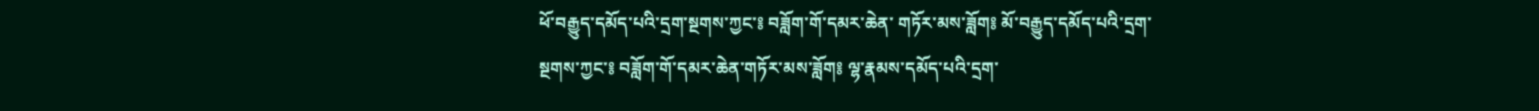ཕོ་བརྒྱུད་དམོད་པའི་དྲག་སྔགས་ཀྱང་༔ བཟློག་གོ་དམར་ཆེན་ གཏོར་མས་ཟློག༔ མོ་བརྒྱུད་དམོད་པའི་དྲག་སྔགས་ཀྱང་༔ བཟློག་གོ་དམར་ཆེན་གཏོར་མས་ཟློག༔ ལྷ་རྣམས་དམོད་པའི་དྲག་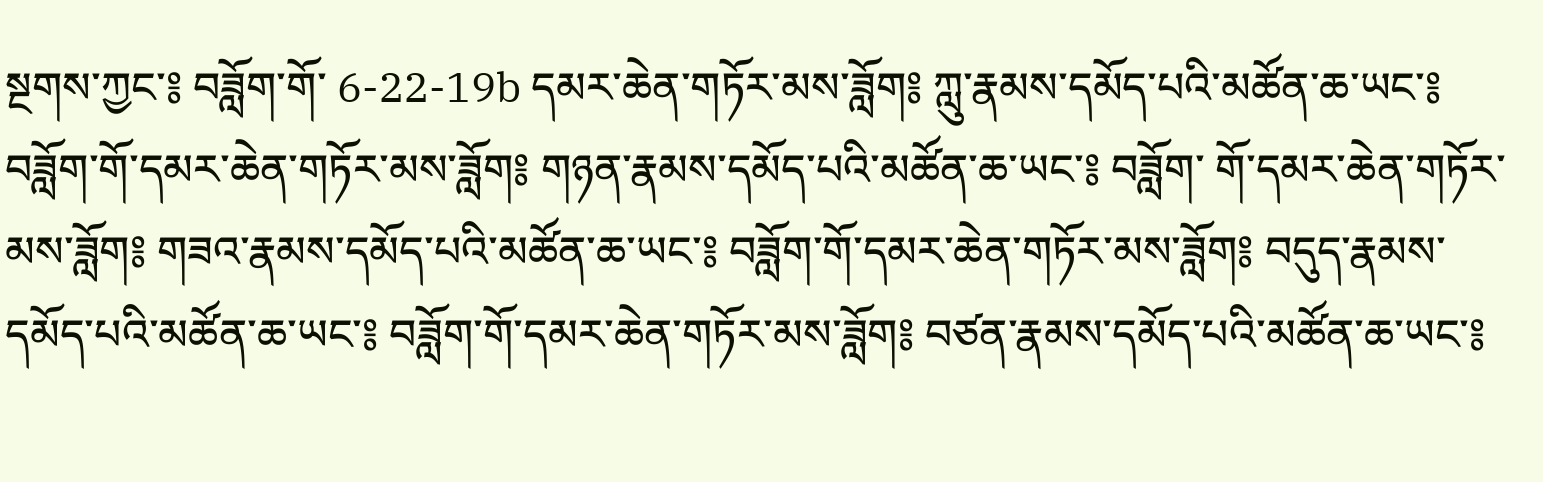སྔགས་ཀྱང་༔ བཟློག་གོ་ 6-22-19b དམར་ཆེན་གཏོར་མས་ཟློག༔ ཀླུ་རྣམས་དམོད་པའི་མཚོན་ཆ་ཡང་༔ བཟློག་གོ་དམར་ཆེན་གཏོར་མས་ཟློག༔ གཉན་རྣམས་དམོད་པའི་མཚོན་ཆ་ཡང་༔ བཟློག་ གོ་དམར་ཆེན་གཏོར་མས་ཟློག༔ གཟའ་རྣམས་དམོད་པའི་མཚོན་ཆ་ཡང་༔ བཟློག་གོ་དམར་ཆེན་གཏོར་མས་ཟློག༔ བདུད་རྣམས་དམོད་པའི་མཚོན་ཆ་ཡང་༔ བཟློག་གོ་དམར་ཆེན་གཏོར་མས་ཟློག༔ བཙན་རྣམས་དམོད་པའི་མཚོན་ཆ་ཡང་༔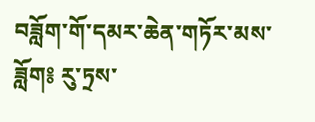བཟློག་གོ་དམར་ཆེན་གཏོར་མས་ཟློག༔ རུ་ཏྲས་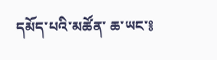དམོད་པའི་མཚོན་ ཆ་ཡང་༔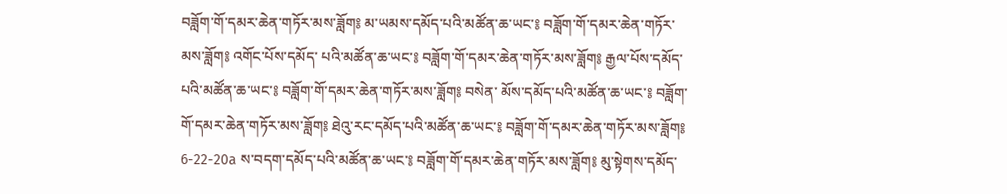བཟློག་གོ་དམར་ཆེན་གཏོར་མས་ཟློག༔ མ་ཡམས་དམོད་པའི་མཚོན་ཆ་ཡང་༔ བཟློག་གོ་དམར་ཆེན་གཏོར་མས་ཟློག༔ འགོང་པོས་དམོད་ པའི་མཚོན་ཆ་ཡང་༔ བཟློག་གོ་དམར་ཆེན་གཏོར་མས་ཟློག༔ རྒྱལ་པོས་དམོད་པའི་མཚོན་ཆ་ཡང་༔ བཟློག་གོ་དམར་ཆེན་གཏོར་མས་ཟློག༔ བསེན་ མོས་དམོད་པའི་མཚོན་ཆ་ཡང་༔ བཟློག་གོ་དམར་ཆེན་གཏོར་མས་ཟློག༔ ཐེའུ་རང་དམོད་པའི་མཚོན་ཆ་ཡང་༔ བཟློག་གོ་དམར་ཆེན་གཏོར་མས་ཟློག༔ 6-22-20a ས་བདག་དམོད་པའི་མཚོན་ཆ་ཡང་༔ བཟློག་གོ་དམར་ཆེན་གཏོར་མས་ཟློག༔ མུ་སྟེགས་དམོད་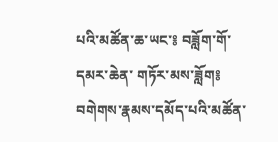པའི་མཚོན་ཆ་ཡང་༔ བཟློག་གོ་དམར་ཆེན་ གཏོར་མས་ཟློག༔ བགེགས་རྣམས་དམོད་པའི་མཚོན་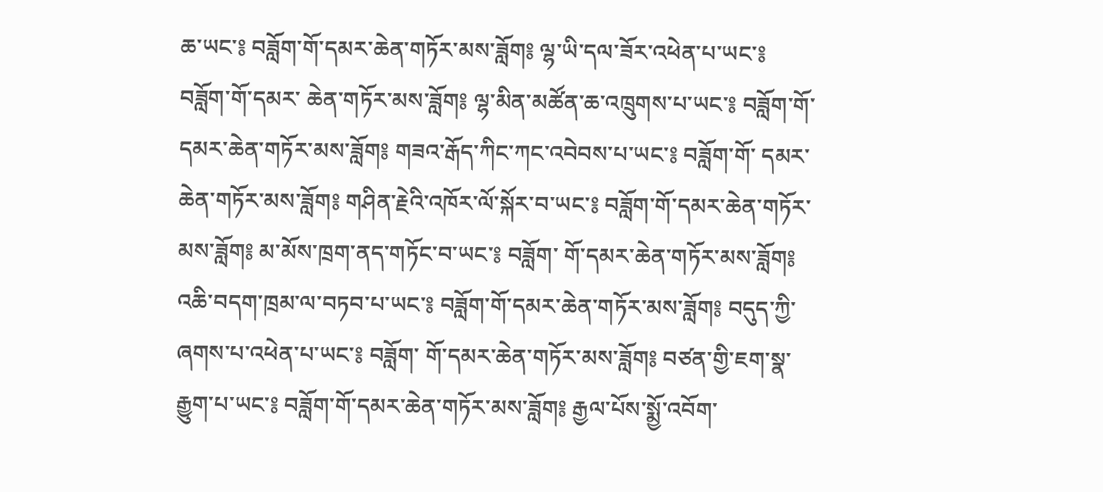ཆ་ཡང་༔ བཟློག་གོ་དམར་ཆེན་གཏོར་མས་ཟློག༔ ལྷ་ཡི་དལ་ཟོར་འཕེན་པ་ཡང་༔ བཟློག་གོ་དམར་ ཆེན་གཏོར་མས་ཟློག༔ ལྷ་མིན་མཚོན་ཆ་འཁྲུགས་པ་ཡང་༔ བཟློག་གོ་དམར་ཆེན་གཏོར་མས་ཟློག༔ གཟའ་རྒོད་ཀིང་ཀང་འབེབས་པ་ཡང་༔ བཟློག་གོ་ དམར་ཆེན་གཏོར་མས་ཟློག༔ གཤིན་རྗེའི་འཁོར་ལོ་སྐོར་བ་ཡང་༔ བཟློག་གོ་དམར་ཆེན་གཏོར་མས་ཟློག༔ མ་མོས་ཁྲག་ནད་གཏོང་བ་ཡང་༔ བཟློག་ གོ་དམར་ཆེན་གཏོར་མས་ཟློག༔ འཆི་བདག་ཁྲམ་ལ་བཏབ་པ་ཡང་༔ བཟློག་གོ་དམར་ཆེན་གཏོར་མས་ཟློག༔ བདུད་ཀྱི་ཞགས་པ་འཕེན་པ་ཡང་༔ བཟློག་ གོ་དམར་ཆེན་གཏོར་མས་ཟློག༔ བཙན་གྱི་ཇག་སྣ་རྒྱུག་པ་ཡང་༔ བཟློག་གོ་དམར་ཆེན་གཏོར་མས་ཟློག༔ རྒྱལ་པོས་སྨྱོ་འབོག་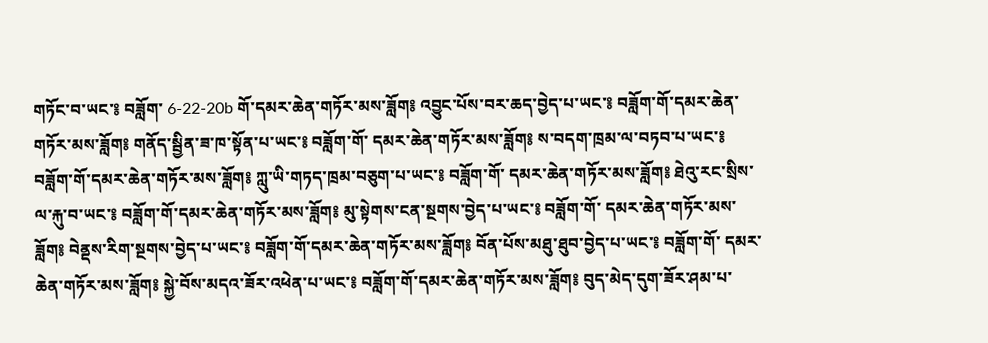གཏོང་བ་ཡང་༔ བཟློག་ 6-22-20b གོ་དམར་ཆེན་གཏོར་མས་ཟློག༔ འབྱུང་པོས་བར་ཆད་བྱེད་པ་ཡང་༔ བཟློག་གོ་དམར་ཆེན་གཏོར་མས་ཟློག༔ གནོད་སྦྱིན་ཟ་ཁ་སྟོན་པ་ཡང་༔ བཟློག་གོ་ དམར་ཆེན་གཏོར་མས་ཟློག༔ ས་བདག་ཁྲམ་ལ་བཏབ་པ་ཡང་༔ བཟློག་གོ་དམར་ཆེན་གཏོར་མས་ཟློག༔ ཀླུ་ཡི་གཏད་ཁྲམ་བཅུག་པ་ཡང་༔ བཟློག་གོ་ དམར་ཆེན་གཏོར་མས་ཟློག༔ ཐེའུ་རང་སྲིས་ལ་རྐུ་བ་ཡང་༔ བཟློག་གོ་དམར་ཆེན་གཏོར་མས་ཟློག༔ མུ་སྟེགས་ངན་སྔགས་བྱེད་པ་ཡང་༔ བཟློག་གོ་ དམར་ཆེན་གཏོར་མས་ཟློག༔ བེནྡས་རིག་སྔགས་བྱེད་པ་ཡང་༔ བཟློག་གོ་དམར་ཆེན་གཏོར་མས་ཟློག༔ བོན་པོས་མཐུ་ཐུབ་བྱེད་པ་ཡང་༔ བཟློག་གོ་ དམར་ཆེན་གཏོར་མས་ཟློག༔ སྐྱེ་བོས་མདའ་ཟོར་འཕེན་པ་ཡང་༔ བཟློག་གོ་དམར་ཆེན་གཏོར་མས་ཟློག༔ བུད་མེད་དུག་ཟོར་ཤམ་པ་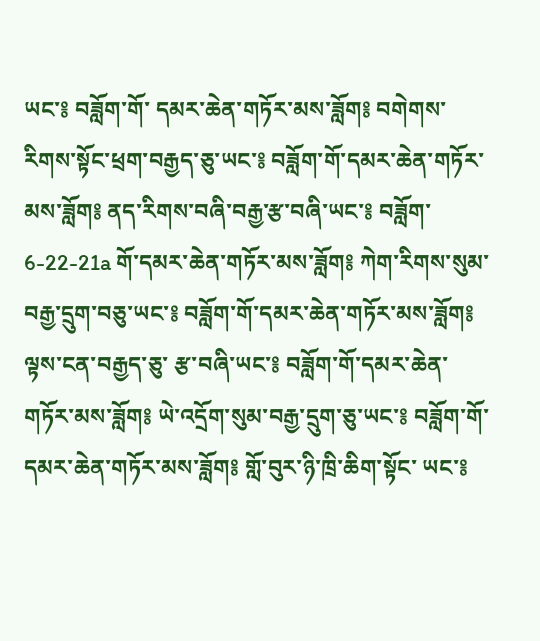ཡང་༔ བཟློག་གོ་ དམར་ཆེན་གཏོར་མས་ཟློག༔ བགེགས་རིགས་སྟོང་ཕྲག་བརྒྱད་ཅུ་ཡང་༔ བཟློག་གོ་དམར་ཆེན་གཏོར་མས་ཟློག༔ ནད་རིགས་བཞི་བརྒྱ་རྩ་བཞི་ཡང་༔ བཟློག་ 6-22-21a གོ་དམར་ཆེན་གཏོར་མས་ཟློག༔ ཀེག་རིགས་སུམ་བརྒྱ་དྲུག་བཅུ་ཡང་༔ བཟློག་གོ་དམར་ཆེན་གཏོར་མས་ཟློག༔ ལྟས་ངན་བརྒྱད་ཅུ་ རྩ་བཞི་ཡང་༔ བཟློག་གོ་དམར་ཆེན་གཏོར་མས་ཟློག༔ ཡེ་འདྲོག་སུམ་བརྒྱ་དྲུག་ཅུ་ཡང་༔ བཟློག་གོ་དམར་ཆེན་གཏོར་མས་ཟློག༔ གློ་བུར་ཉི་ཁྲི་ཆིག་སྟོང་ ཡང་༔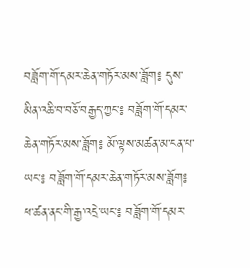བཟློག་གོ་དམར་ཆེན་གཏོར་མས་ཟློག༔ དུས་མིན་འཆི་བ་བཅོ་བརྒྱད་ཀྱང་༔ བཟློག་གོ་དམར་ཆེན་གཏོར་མས་ཟློག༔ མོ་ལྟས་མཚན་མ་ངན་པ་ཡང་༔ བཟློག་གོ་དམར་ཆེན་གཏོར་མས་ཟློག༔ ཕ་ཚན་ནང་གི་རྒྱ་འདྲེ་ཡང་༔ བཟློག་གོ་དམར་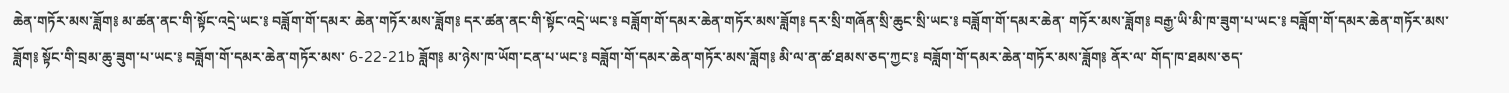ཆེན་གཏོར་མས་ཟློག༔ མ་ཚན་ནང་གི་སྟོང་འདྲེ་ཡང་༔ བཟློག་གོ་དམར་ ཆེན་གཏོར་མས་ཟློག༔ དར་ཚན་ནང་གི་སྟོང་འདྲེ་ཡང་༔ བཟློག་གོ་དམར་ཆེན་གཏོར་མས་ཟློག༔ དར་སྲི་གཞོན་སྲི་ཆུང་སྲི་ཡང་༔ བཟློག་གོ་དམར་ཆེན་ གཏོར་མས་ཟློག༔ བརྒྱ་ཡི་མི་ཁ་ཟུག་པ་ཡང་༔ བཟློག་གོ་དམར་ཆེན་གཏོར་མས་ཟློག༔ སྟོང་གི་བྲམ་ཆུ་ཟུག་པ་ཡང་༔ བཟློག་གོ་དམར་ཆེན་གཏོར་མས་ 6-22-21b ཟློག༔ མ་ཉེས་ཁ་ཡོག་ངན་པ་ཡང་༔ བཟློག་གོ་དམར་ཆེན་གཏོར་མས་ཟློག༔ མི་ལ་ན་ཚ་ཐམས་ཅད་ཀྱང་༔ བཟློག་གོ་དམར་ཆེན་གཏོར་མས་ཟློག༔ ནོར་ལ་ གོད་ཁ་ཐམས་ཅད་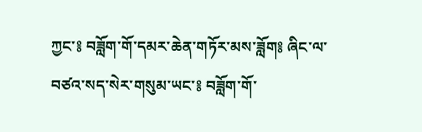ཀྱང་༔ བཟློག་གོ་དམར་ཆེན་གཏོར་མས་ཟློག༔ ཞིང་ལ་བཙའ་སད་སེར་གསུམ་ཡང་༔ བཟློག་གོ་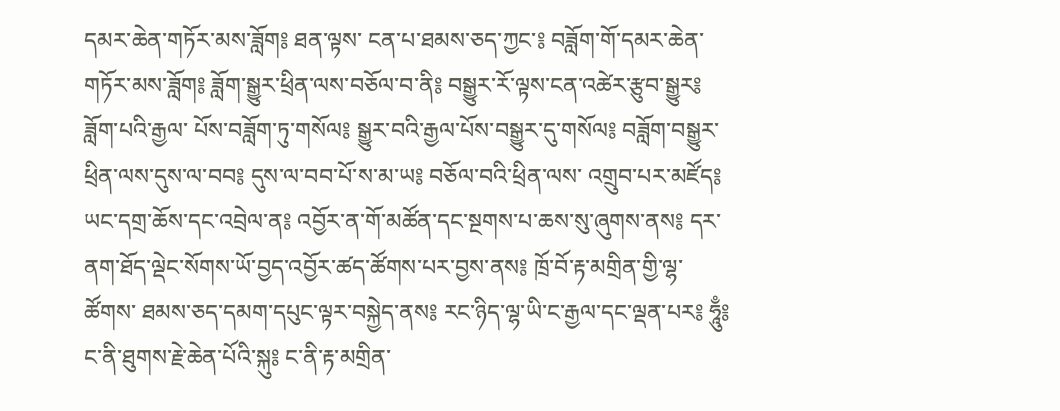དམར་ཆེན་གཏོར་མས་ཟློག༔ ཐན་ལྟས་ ངན་པ་ཐམས་ཅད་ཀྱང་༔ བཟློག་གོ་དམར་ཆེན་གཏོར་མས་ཟློག༔ ཟློག་སྒྱུར་ཕྲིན་ལས་བཅོལ་བ་ནི༔ བསྒྱུར་རོ་ལྟས་ངན་འཚེར་རྩུབ་སྒྱུར༔ ཟློག་པའི་རྒྱལ་ པོས་བཟློག་ཏུ་གསོལ༔ སྒྱུར་བའི་རྒྱལ་པོས་བསྒྱུར་དུ་གསོལ༔ བཟློག་བསྒྱུར་ཕྲིན་ལས་དུས་ལ་བབ༔ དུས་ལ་བབ་པོ་ས་མ་ཡ༔ བཅོལ་བའི་ཕྲིན་ལས་ འགྲུབ་པར་མཛོད༔ ཡང་དགྲ་ཆོས་དང་འབྲེལ་ན༔ འབྱོར་ན་གོ་མཚོན་དང་སྔགས་པ་ཆས་སུ་ཞུགས་ནས༔ དར་ནག་ཐོད་ལྡེང་སོགས་ཡོ་བྱད་འབྱོར་ཚད་ཚོགས་པར་བྱས་ནས༔ ཁྲོ་བོ་རྟ་མགྲིན་གྱི་ལྷ་ཚོགས་ ཐམས་ཅད་དམག་དཔུང་ལྟར་བསྐྱེད་ནས༔ རང་ཉིད་ལྷ་ཡི་ང་རྒྱལ་དང་ལྡན་པར༔ ཧཱུྃ༔ ང་ནི་ཐུགས་རྗེ་ཆེན་པོའི་སྐུ༔ ང་ནི་རྟ་མགྲིན་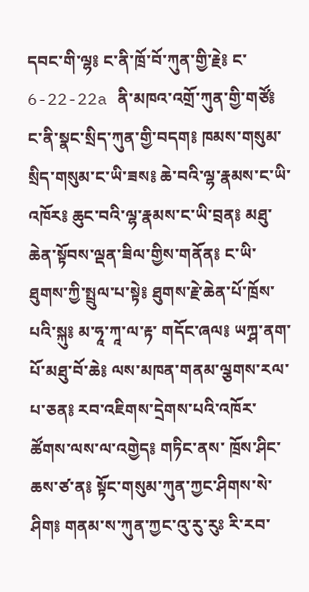དབང་གི་ལྷ༔ ང་ནི་ཁྲོ་བོ་ཀུན་གྱི་རྗེ༔ ང་ 6-22-22a ནི་མཁའ་འགྲོ་ཀུན་གྱི་གཙོ༔ ང་ནི་སྣང་སྲིད་ཀུན་གྱི་བདག༔ ཁམས་གསུམ་སྲིད་གསུམ་ང་ཡི་ཟས༔ ཆེ་བའི་ལྷ་རྣམས་ང་ཡི་འཁོར༔ ཆུང་བའི་ལྷ་རྣམས་ང་ཡི་བྲན༔ མཐུ་ཆེན་སྟོབས་ལྡན་ཟིལ་གྱིས་གནོན༔ ང་ཡི་ཐུགས་ཀྱི་སྤྲུལ་པ་སྟེ༔ ཐུགས་རྗེ་ཆེན་པོ་ཁྲོས་པའི་སྐུ༔ མ་ཧཱ་ཀཱ་ལ་རྟ་ གདོང་ཞལ༔ ཡཀྴ་ནག་པོ་མཐུ་བོ་ཆེ༔ ལས་མཁན་གནམ་ལྕགས་རལ་པ་ཅན༔ རབ་འཇིགས་དྲེགས་པའི་འཁོར་ཚོགས་ལས་ལ་འགྱེད༔ གཏིང་ནས་ ཁྲོས་ཤིང་ཆས་ཙ་ན༔ སྟོང་གསུམ་ཀུན་ཀྱང་ཤིགས་སེ་ཤིག༔ གནམ་ས་ཀུན་ཀྱང་འུ་རུ་རུཿ རི་རབ་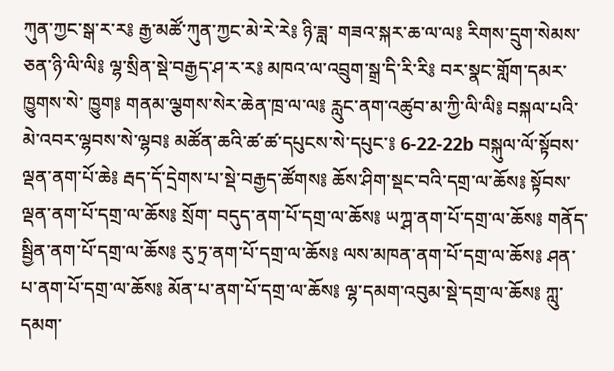ཀུན་ཀྱང་སྒ་ར་ར༔ རྒྱ་མཚོ་ཀུན་ཀྱང་མེ་རེ་རེ༔ ཉི་ཟླ་ གཟའ་སྐར་ཆ་ལ་ལ༔ རིགས་དྲུག་སེམས་ཅན་ཉི་ལི་ལི༔ ལྷ་སྲིན་སྡེ་བརྒྱད་ཤ་ར་ར༔ མཁའ་ལ་འབྲུག་སྒྲ་དི་རི་རི༔ བར་སྣང་གློག་དམར་ཁྱུགས་སེ་ ཁྱུག༔ གནམ་ལྕགས་སེར་ཆེན་ཁྲ་ལ་ལ༔ རླུང་ནག་འཚུབ་མ་ཀྱི་ལི་ལི༔ བསྐལ་པའི་མེ་འབར་ལྷབས་སེ་ལྷབ༔ མཚོན་ཆའི་ཚ་ཚ་དཔུངས་སེ་དཔུང་༔ 6-22-22b བསྐུལ་ལོ་སྟོབས་ལྡན་ནག་པོ་ཆེ༔ རྦད་དོ་དྲེགས་པ་སྡེ་བརྒྱད་ཚོགས༔ ཆོས་ཤིག་སྡང་བའི་དགྲ་ལ་ཆོས༔ སྟོབས་ལྡན་ནག་པོ་དགྲ་ལ་ཆོས༔ སྲོག་ བདུད་ནག་པོ་དགྲ་ལ་ཆོས༔ ཡཀྴ་ནག་པོ་དགྲ་ལ་ཆོས༔ གནོད་སྦྱིན་ནག་པོ་དགྲ་ལ་ཆོས༔ རུ་ཏྲ་ནག་པོ་དགྲ་ལ་ཆོས༔ ལས་མཁན་ནག་པོ་དགྲ་ལ་ཆོས༔ ཤན་པ་ནག་པོ་དགྲ་ལ་ཆོས༔ མོན་པ་ནག་པོ་དགྲ་ལ་ཆོས༔ ལྷ་དམག་འབུམ་སྡེ་དགྲ་ལ་ཆོས༔ ཀླུ་དམག་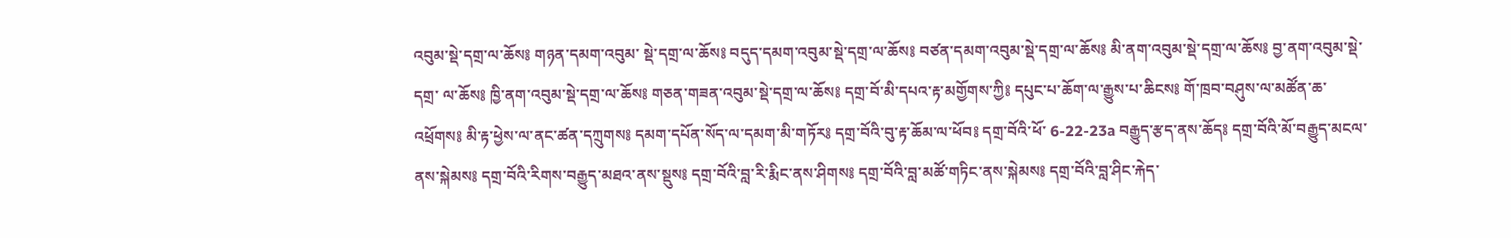འབུམ་སྡེ་དགྲ་ལ་ཆོས༔ གཉན་དམག་འབུམ་ སྡེ་དགྲ་ལ་ཆོས༔ བདུད་དམག་འབུམ་སྡེ་དགྲ་ལ་ཆོས༔ བཙན་དམག་འབུམ་སྡེ་དགྲ་ལ་ཆོས༔ མི་ནག་འབུམ་སྡེ་དགྲ་ལ་ཆོས༔ བྱ་ནག་འབུམ་སྡེ་དགྲ་ ལ་ཆོས༔ ཁྱི་ནག་འབུམ་སྡེ་དགྲ་ལ་ཆོས༔ གཅན་གཟན་འབུམ་སྡེ་དགྲ་ལ་ཆོས༔ དགྲ་བོ་མི་དཔའ་རྟ་མགྱོགས་ཀྱི༔ དཔུང་པ་ཆོག་ལ་རྒྱུས་པ་ཆིངས༔ གོ་ཁྲབ་བཤུས་ལ་མཚོན་ཆ་འཕྲོགས༔ མི་རྟ་ཕྱེས་ལ་ནང་ཚན་དཀྲུགས༔ དམག་དཔོན་སོད་ལ་དམག་མི་གཏོར༔ དགྲ་བོའི་བུ་རྟ་ཆོམ་ལ་ཕོབ༔ དགྲ་བོའི་ཕོ་ 6-22-23a བརྒྱུད་རྩད་ནས་ཆོད༔ དགྲ་བོའི་མོ་བརྒྱུད་མངལ་ནས་སྐེམས༔ དགྲ་བོའི་རིགས་བརྒྱུད་མཐའ་ནས་སྡུས༔ དགྲ་བོའི་བླ་རི་རྨིང་ནས་ཤིགས༔ དགྲ་བོའི་བླ་མཚོ་གཏིང་ནས་སྐེམས༔ དགྲ་བོའི་བླ་ཤིང་རྐེད་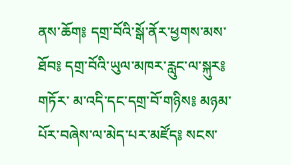ནས་ཆོག༔ དགྲ་བོའི་སྒོ་ནོར་ཕྱགས་མས་ཐོབ༔ དགྲ་བོའི་ཡུལ་མཁར་རླུང་ལ་སྐུར༔ གཏོར་ མ་འདི་དང་དགྲ་བོ་གཉིས༔ མཉམ་པོར་བཞེས་ལ་མེད་པར་མཛོད༔ སངས་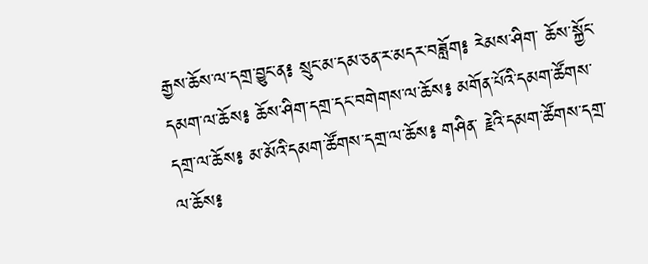རྒྱས་ཆོས་ལ་དགྲ་བྱུང་ན༔ སྲུང་མ་དམ་ཅན་ར་མདར་བཟློག༔ རེམས་ཤིག་ ཆོས་སྐྱོང་དམག་ལ་ཆོས༔ ཆོས་ཤིག་དགྲ་དང་བགེགས་ལ་ཆོས༔ མགོན་པོའི་དམག་ཚོགས་དགྲ་ལ་ཆོས༔ མ་མོའི་དམག་ཚོགས་དགྲ་ལ་ཆོས༔ གཤིན་ རྗེའི་དམག་ཚོགས་དགྲ་ལ་ཆོས༔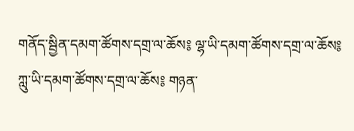གནོད་སྦྱིན་དམག་ཚོགས་དགྲ་ལ་ཆོས༔ ལྷ་ཡི་དམག་ཚོགས་དགྲ་ལ་ཆོས༔ ཀླུ་ཡི་དམག་ཚོགས་དགྲ་ལ་ཆོས༔ གཉན་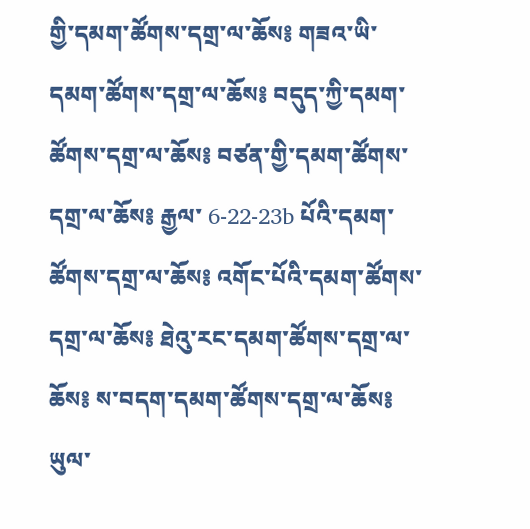གྱི་དམག་ཚོགས་དགྲ་ལ་ཆོས༔ གཟའ་ཡི་དམག་ཚོགས་དགྲ་ལ་ཆོས༔ བདུད་ཀྱི་དམག་ཚོགས་དགྲ་ལ་ཆོས༔ བཙན་གྱི་དམག་ཚོགས་དགྲ་ལ་ཆོས༔ རྒྱལ་ 6-22-23b པོའི་དམག་ཚོགས་དགྲ་ལ་ཆོས༔ འགོང་པོའི་དམག་ཚོགས་དགྲ་ལ་ཆོས༔ ཐེའུ་རང་དམག་ཚོགས་དགྲ་ལ་ཆོས༔ ས་བདག་དམག་ཚོགས་དགྲ་ལ་ཆོས༔ ཡུལ་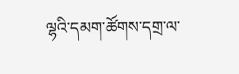ལྷའི་དམག་ཚོགས་དགྲ་ལ་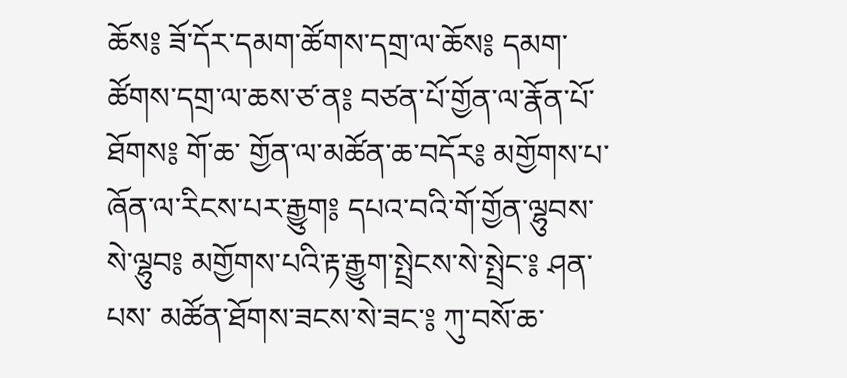ཆོས༔ ཟོ་དོར་དམག་ཚོགས་དགྲ་ལ་ཆོས༔ དམག་ཚོགས་དགྲ་ལ་ཆས་ཙ་ན༔ བཙན་པོ་གྱོན་ལ་རྣོན་པོ་ཐོགས༔ གོ་ཆ་ གྱོན་ལ་མཚོན་ཆ་བདོར༔ མགྱོགས་པ་ཞོན་ལ་རིངས་པར་རྒྱུག༔ དཔའ་བའི་གོ་གྱོན་ལྷུབས་སེ་ལྷུབ༔ མགྱོགས་པའི་རྟ་རྒྱུག་སྤྲེངས་སེ་སྤྲེང་༔ ཤན་པས་ མཚོན་ཐོགས་ཟངས་སེ་ཟང་༔ ཀུ་བསོ་ཆ་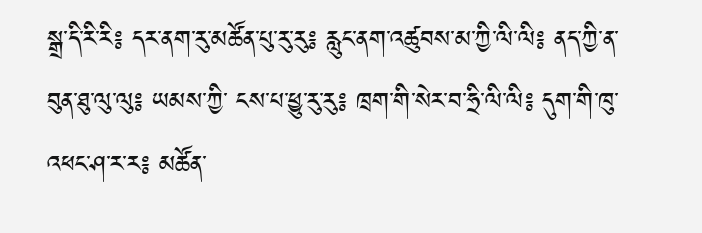སྒྲ་དི་རི་རི༔ དར་ནག་རུ་མཚོན་པུ་རུ་རུ༔ རླུང་ནག་འཚུབས་མ་ཀྱི་ལི་ལི༔ ནད་ཀྱི་ན་བུན་ཐུ་ལུ་ལུ༔ ཡམས་ཀྱི་ ངས་པ་ཕྱུ་རུ་རུ༔ ཁྲག་གི་སེར་བ་ཧྲི་ལི་ལི༔ དུག་གི་ཁུ་འཕང་ཤ་ར་ར༔ མཚོན་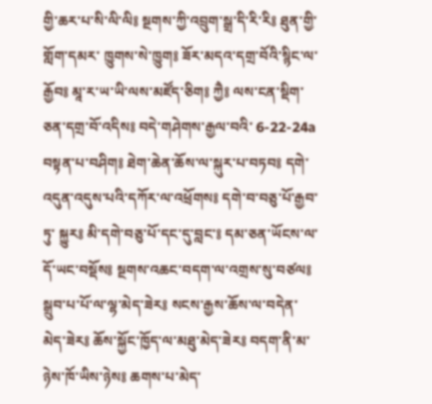གྱི་ཆར་པ་སི་ལི་ལི༔ སྔགས་ཀྱི་འབྲུག་སྒྲ་དི་རི་རི༔ ཐུན་གྱི་གློག་དམར་ ཁྱུགས་སེ་ཁྱུག༔ ཟོར་མདའ་དགྲ་བོའི་སྙིང་ལ་རྒྱོབ༔ མཱ་ར་ཡ་ཡི་ལས་མཛོད་ཅིག༔ ཀྱཻ༔ ལས་ངན་སྡིག་ཅན་དགྲ་བོ་འདིས༔ བདེ་གཤེགས་རྒྱལ་བའི་ 6-22-24a བསྟན་པ་བཤིག༔ ཐེག་ཆེན་ཆོས་ལ་སྐུར་པ་བཏབ༔ དགེ་འདུན་འདུས་པའི་དཀོར་ལ་འཕྲོགས༔ དགེ་བ་བཅུ་པོ་རྒྱབ་ཏུ་ སྐྱུར༔ མི་དགེ་བཅུ་པོ་དང་དུ་བླང་༔ དམ་ཅན་ཡོངས་ལ་དོ་ཡང་བསྡོས༔ སྔགས་འཆང་བདག་ལ་འགྲས་སུ་བཙལ༔ སྒྲུབ་པ་པོ་ལ་ལྷ་མེད་ཟེར༔ སངས་རྒྱས་ཆོས་ལ་བདེན་མེད་ཟེར༔ ཆོས་སྐྱོང་ཁྱོད་ལ་མཐུ་མེད་ཟེར༔ བདག་ནི་མ་ཉེས་ཁོ་ཡིས་ཉེས༔ ཆགས་པ་མེད་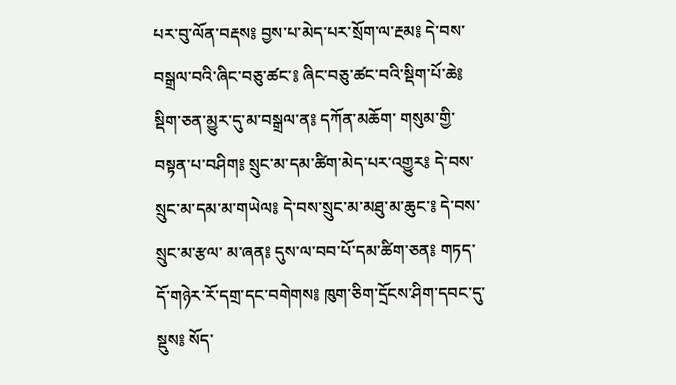པར་བུ་ལོན་བརྡས༔ བྱས་པ་མེད་པར་སྲོག་ལ་རྔམ༔ དེ་བས་བསྒྲལ་བའི་ཞིང་བཅུ་ཚང་༔ ཞིང་བཅུ་ཚང་བའི་སྡིག་པོ་ཆེ༔ སྡིག་ཅན་མྱུར་དུ་མ་བསྒྲལ་ན༔ དཀོན་མཆོག་ གསུམ་གྱི་བསྟན་པ་བཤིག༔ སྲུང་མ་དམ་ཚིག་མེད་པར་འགྱུར༔ དེ་བས་སྲུང་མ་དམ་མ་གཡེལ༔ དེ་བས་སྲུང་མ་མཐུ་མ་ཆུང་༔ དེ་བས་སྲུང་མ་རྩལ་ མ་ཞན༔ དུས་ལ་བབ་པོ་དམ་ཚིག་ཅན༔ གཏད་དོ་གཉེར་རོ་དགྲ་དང་བགེགས༔ ཁུག་ཅིག་དྲོངས་ཤིག་དབང་དུ་སྡུས༔ སོད་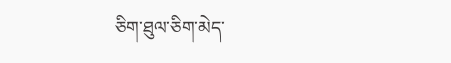ཅིག་ཐུལ་ཅིག་མེད་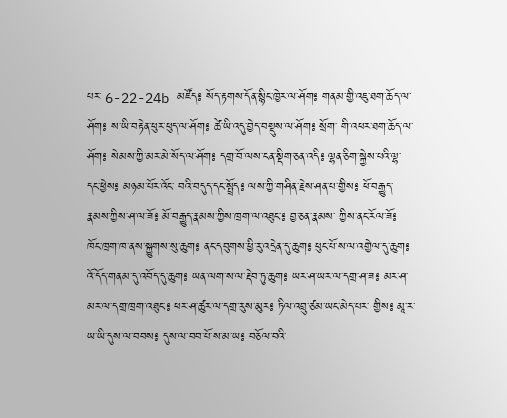པར་ 6-22-24b མཛོད༔ སོད་རྟགས་དོན་སྙིང་ཁྱེར་ལ་ཤོག༔ གནམ་གྱི་འཇུ་ཐག་ཆོད་ལ་ཤོག༔ ས་ཡི་བརྟེན་ཕུར་ཕུད་ལ་ཤོག༔ ཚེ་ཡི་འདུ་བྱེད་བསྡུས་ལ་ཤོག༔ སྲོག་ གི་འཕར་ཐག་ཆོད་ལ་ཤོག༔ སེམས་ཀྱི་མར་མེ་སོད་ལ་ཤོག༔ དགྲ་བོ་ལས་ངན་སྡིག་ཅན་འདི༔ ལྷན་ཅིག་སྐྱེས་པའི་ལྷ་དང་ཕྱེས༔ མཉམ་པོར་འོང་ བའི་བདུད་དང་སྤྲོད༔ ལས་ཀྱི་གཤིན་རྗེས་ཤན་པ་གྱིས༔ ཕོ་བརྒྱུད་རྣམས་ཀྱིས་ཤ་ལ་ཟོ༔ མོ་བརྒྱུད་རྣམས་ཀྱིས་ཁྲག་ལ་འཐུང་༔ བྱ་ཅན་རྣམས་ ཀྱིས་ནང་རོལ་ཟོ༔ ཁོང་ཁྲག་ཁ་ནས་སྐྱུགས་སུ་ཆུག༔ ནང་དབུགས་ཕྱི་རུ་འདྲེན་དུ་ཆུག༔ ཕུང་པོ་ས་ལ་འགྱེལ་དུ་ཆུག༔ འོ་དོད་གནམ་དུ་འབོད་དུ་ཆུག༔ ཡན་ལག་ས་ལ་རྡེབ་ཏུ་ཆུག༔ ཡར་ཤ་ཡར་ལ་དགྲ་ཤ་ཟ༔ མར་ཤ་མར་ལ་དགྲ་ཁྲག་འཐུང་༔ ཕར་ཤ་ཚུར་ལ་དགྲ་རུས་མུར༔ ཏིལ་འབྲུ་ཙམ་ཡང་མེད་པར་ གྱིས༔ མཱ་ར་ཡ་ཡི་དུས་ལ་བབས༔ དུས་ལ་བབ་པོ་ས་མ་ཡ༔ བཅོལ་བའི་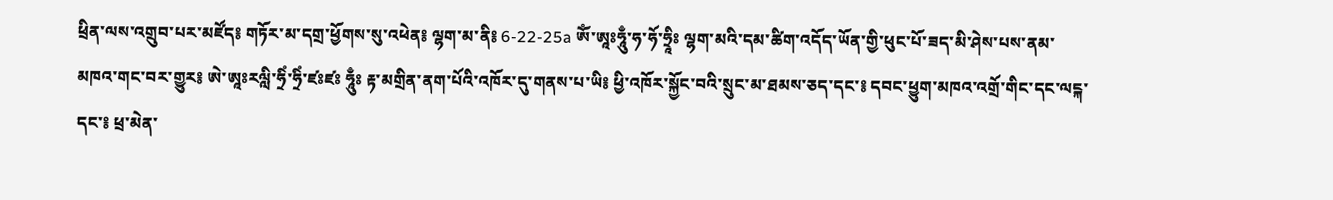ཕྲིན་ལས་འགྲུབ་པར་མཛོད༔ གཏོར་མ་དགྲ་ཕྱོགས་སུ་འཕེན༔ ལྷག་མ་ནི༔ 6-22-25a ཨོཾ་ཨཱཿཧཱུྃ་ཧ་ཧོ་ཧྲཱིཿ ལྷག་མའི་དམ་ཚིག་འདོད་ཡོན་གྱི་ཕུང་པོ་ཟད་མི་ཤེས་པས་ནམ་མཁའ་གང་བར་གྱུར༔ ཨེ་ཨཱཿརལླི་ཧྲིཾ་ཧྲིཾ་ཛཿཛཿ ཧཱུྃཿ རྟ་མགྲིན་ནག་པོའི་འཁོར་དུ་གནས་པ་ཡི༔ ཕྱི་འཁོར་སྐྱོང་བའི་སྲུང་མ་ཐམས་ཅད་དང་༔ དབང་ཕྱུག་མཁའ་འགྲོ་གིང་དང་ལངྐ་དང་༔ ཕྲ་མེན་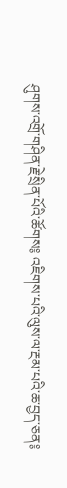ཤུགས་འགྲོ་གཤིན་རྗེ་སྲིན་པོའི་ཚོགས༔ འཇིགས་པའི་ལུས་ལ་རྔམ་པའི་ཆ་བྱད་ཅན༔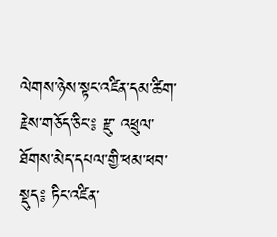ལེགས་ཉེས་སྟང་འཛིན་དམ་ཚིག་རྗེས་གཅོད་ཅིང་༔ རྫུ་ འཕྲུལ་ཐོགས་མེད་དཔལ་གྱི་ཕམ་ཕབ་སྡུད༔ ཏིང་འཛིན་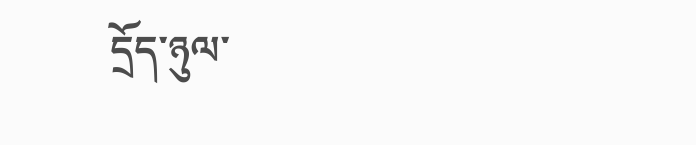དྲོད་ཉུལ་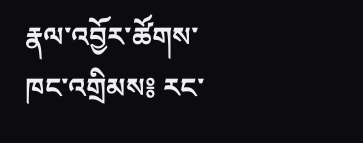རྣལ་འབྱོར་ཚོགས་ཁང་འགྲིམས༔ རང་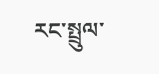རང་སྤྲུལ་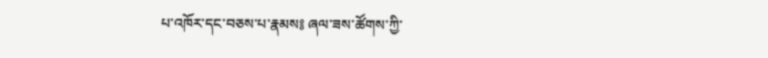པ་འཁོར་དང་བཅས་པ་རྣམས༔ ཞལ་ཟས་ཚོགས་ཀྱི་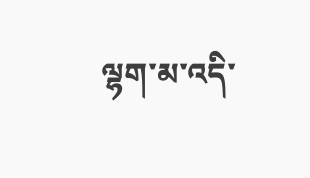ལྷག་མ་འདི་